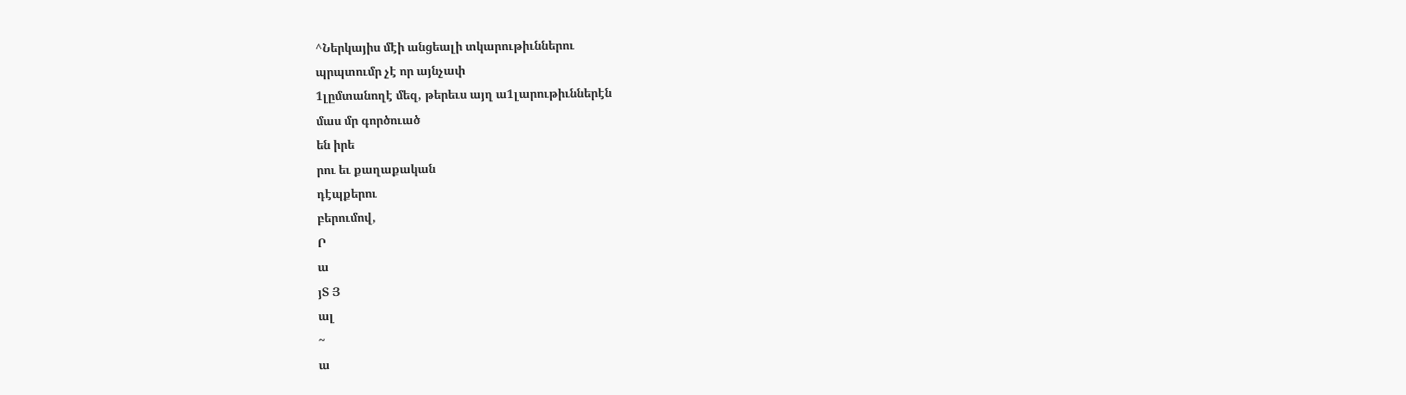^Ներկայիս մէի անցեալի տկարութիւններու
պրպտումր չէ որ այնչափ
1լըմտանողէ մեզ, թերեւս այղ ա1լարութիւններէն
մաս մր գործուած
են իրե
րու եւ քաղաքական
դէպքերու
բերումով,
Ր
ա
յՏ Յ
ալ
~
ա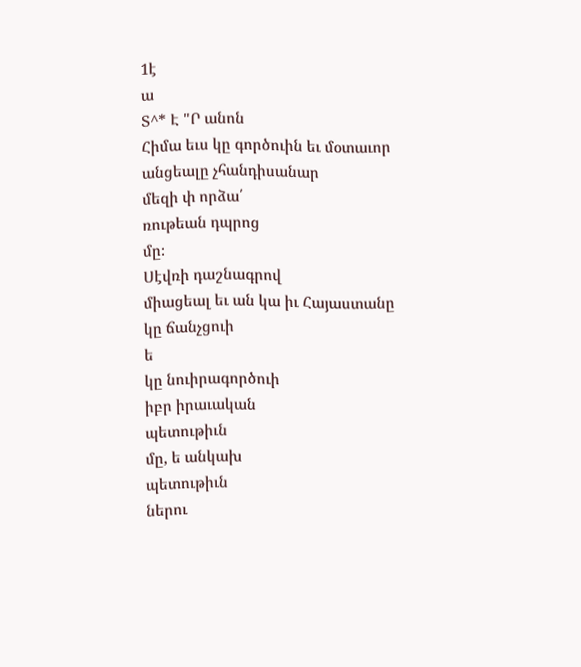1է
ա
Տ^* Է "Ր անոն
Հիմա եւս կը գործուին եւ մօտաւոր անցեալը չհանդիսանար
մեզի փ որձա՛
ռութեան դպրոց
մը։
Սէվռի դաշնագրով
միացեալ եւ ան կա իւ Հայաստանը
կը ճանչցուի
ե
կը նուիրագործուի
իբր իրաւական
պետութիւն
մը, ե անկախ
պետութիւն
ներու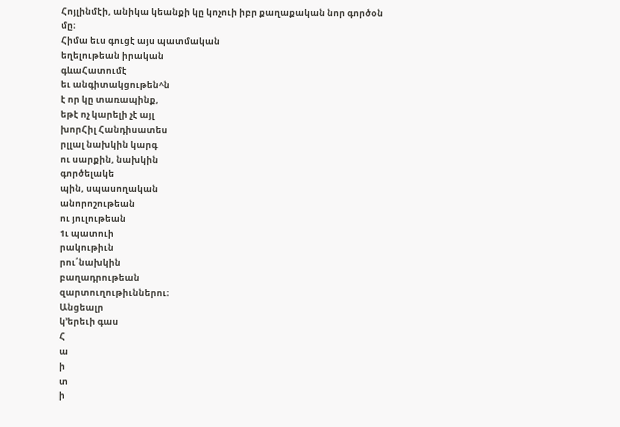Հոյլինմէի, անիկա կեանքի կը կոչուի իբր քաղաքական նոր գործօն
մը։
Հիմա եւս գուցէ այս պատմական
եղելութեան իրական
գևաՀատումէ
եւ անգիտակցութեն^ն
է որ կը տառապինք,
եթէ ոչ կարելի չէ այլ
խորՀիլ Հանդիսատես
րլլալ նախկին կարգ
ու սարքին, նախկին
գործելակե
պին, սպասողական
անորոշութեան
ու յուլութեան
1ւ պատուի
րակութիւն
րու՛նախկին
բաղադրութեան
զարտուղութիւններու։
Անցեալր
կ՚երեւի գաս
Հ
ա
ի
տ
ի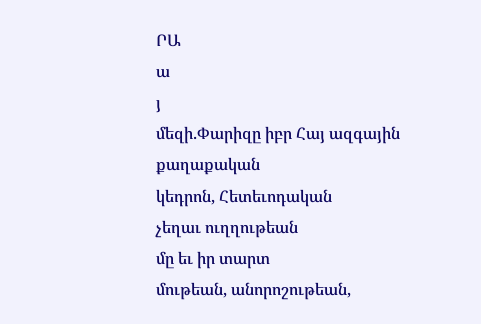ՐԱ
ա
յ
մեզի.Փարիզը իբր Հայ ազգային
քաղաքական
կեդրոն, Հետեւոդական
չեղաւ ուղղութեան
մը եւ իր տարտ
մութեան, անորոշութեան,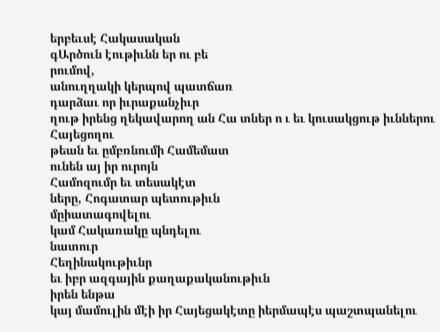երբեւսէ Հակասական
գԱրծուն էութիւնն եր ու բե
րումով,
անուղղակի կերպով պատճառ
դարձաւ որ իւրաքանչիւր
ղութ իրենց ղեկավարող ան Հա տներ ո ւ եւ կուսակցութ իւններու
Հայեցողու
թեան եւ ըմբռնումի Համեմատ
ունեն այ իր ուրոյն
Համոզումր եւ տեսակէտ
ները, Հոգատար պետութիւն
մըիատագովելու
կամ Հակառակը պնդելու
նատուր
Հեղինակութիւնր
եւ իբր ազգային քաղաքականութիւն
իրեն ենթա
կայ մամուլին մէի իր Հայեցակէտը իերմապէս պաշտպանելու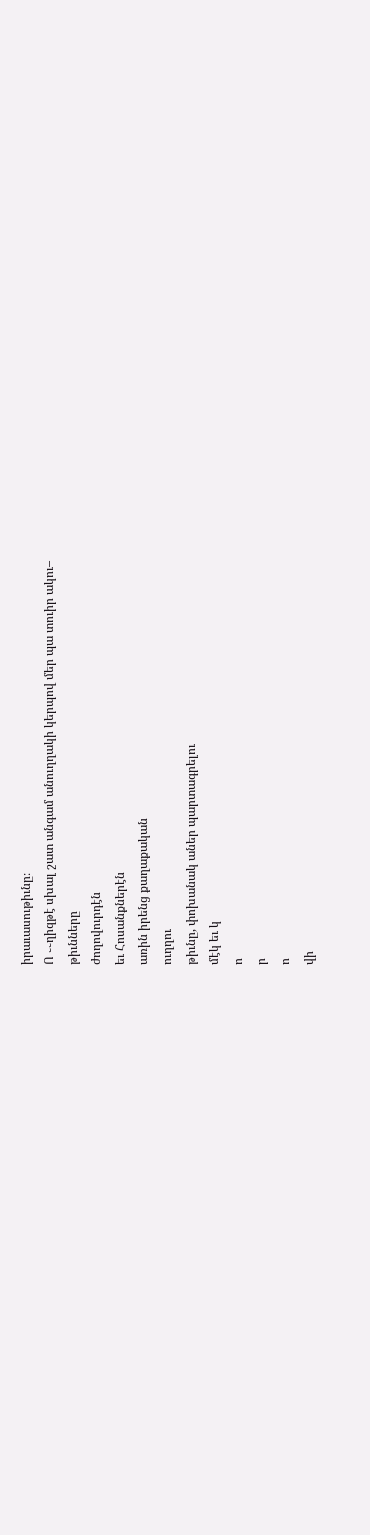իրաւասութիւնը։
Ո ֊֊ղիզթէ սխալ շատ անգամ անուղղակի կերպով մեր պա տուիր ակու–
թիւնները
ժողովուրդէն
եւ Հոսանքներէն
առին իրենց քաղաքական
ուղղու
թիւնը, փոխանակ աներ պարտագրելու
մէկ եւ կ
ո
ր
ո
վի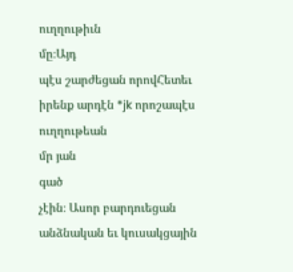ուղղութիւն
մը։Այդ
պէս շարժեցան որովՀետեւ
իրենք արդէն *jk որոշապէս
ուղղութեան
մր յան
գած
չէին։ Ասոր բարդուեցան
անձնական եւ կուսակցային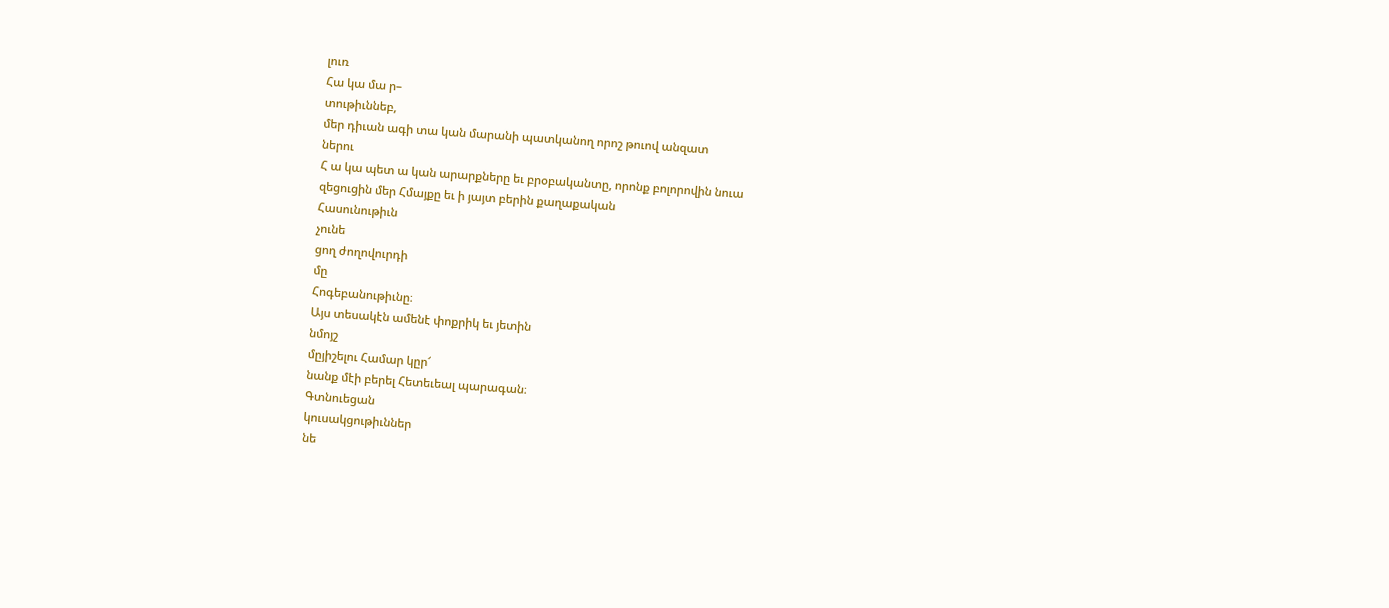լուռ
Հա կա մա ր–
տութիւննեբ,
մեր դիւան ագի տա կան մարանի պատկանող որոշ թուով անզատ
ներու
Հ ա կա պետ ա կան արարքները եւ բրօբականտը, որոնք բոլորովին նուա
զեցուցին մեր Հմայքը եւ ի յայտ բերին քաղաքական
Հասունութիւն
չունե
ցող ժողովուրդի
մը
Հոգեբանութիւնը։
Այս տեսակէն ամենէ փոքրիկ եւ յետին
նմոյշ
մըյիշելու Համար կըր՜
նանք մէի բերել Հետեւեալ պարագան։
Գտնուեցան
կուսակցութիւններ
նե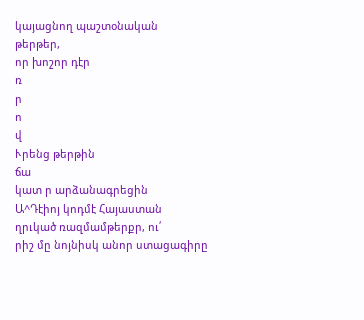կայացնող պաշտօնական
թերթեր,
որ խոշոր դէր
ռ
ր
ո
վ
Ւրենց թերթին
ճա
կատ ր արձանագրեցին
Ա^Դէիոյ կոդմէ Հայաստան
ղրւկած ռազմամթերքր, ու՛
րիշ մը նոյնիսկ անոր ստացագիրը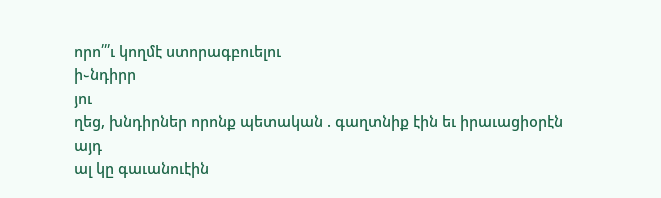որո՛՛՛ւ կողմէ ստորագբուելու
ի֊նդիրր
յու
ղեց, խնդիրներ որոնք պետական . գաղտնիք էին եւ իրաւացիօրէն
այդ
ալ կը գաւանուէին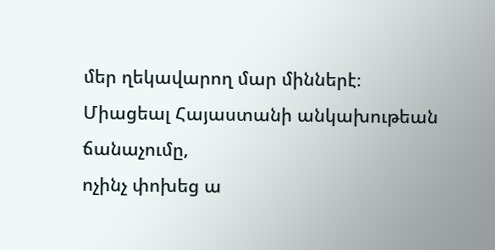մեր ղեկավարող մար միններէ։
Միացեալ Հայաստանի անկախութեան
ճանաչումը,
ոչինչ փոխեց ա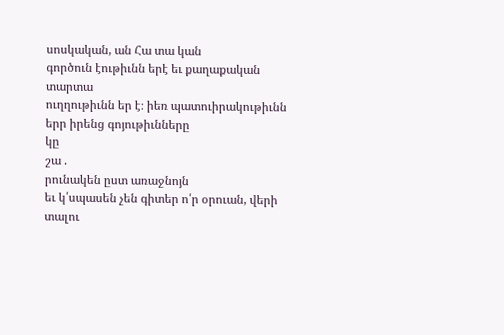սոսկական, ան Հա տա կան
գործուն էութիւնն երէ եւ քաղաքական
տարտա
ուղղութիւնն եր է։ իեռ պատուիրակութիւնն
երր իրենց գոյութիւնները
կը
շա .
րունակեն ըստ առաջնոյն
եւ կ՛սպասեն չեն գիտեր ո՛ր օրուան, վերի տալու